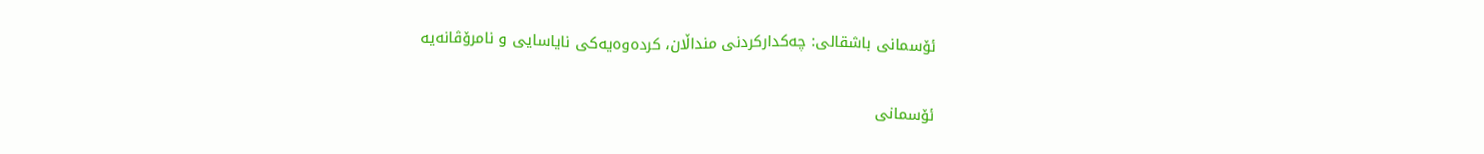ئۆسمانی باشقالی: چەکدارکردنی منداڵان، کردەوەیەکی نایاسایی و نامرۆڤانەیە

ئۆسمانی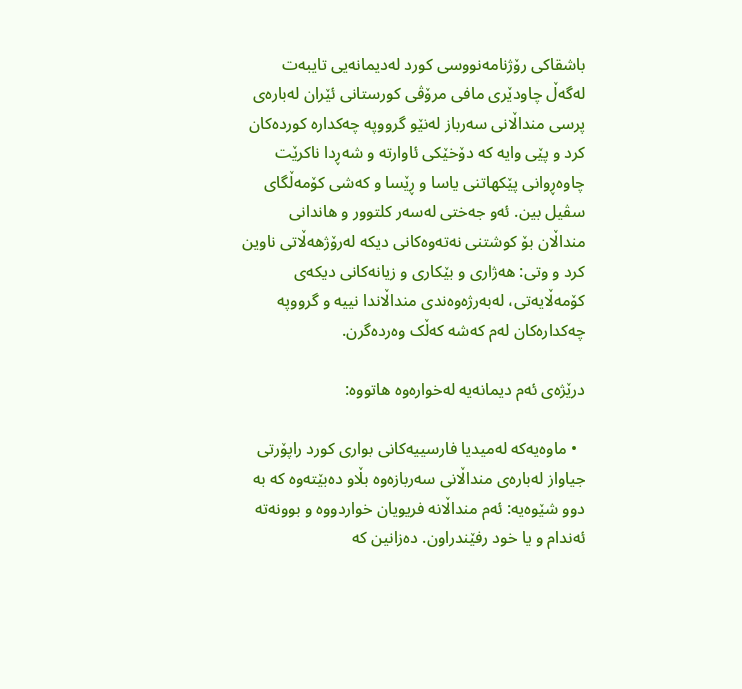باشقاکی رۆژنامەنووسی کورد لەدیمانەیی تایبەت لەگەڵ چاودێری مافی مرۆڤی کورستانی ئێران لەبارەی پرسی منداڵانی سەرباز لەنێو گرووپە چەکدارە کوردەکان کرد و پێی وایە کە دۆخێکی ئاوارتە و شەڕدا ناکرێت چاوەڕوانی پێکهاتنی یاسا و ڕێسا و کەشی کۆمەڵگای سڤیل بین. ئەو جەختی لەسەر کلتوور و هاندانی منداڵان بۆ کوشتنی نەتەوەکانی دیکە لەرۆژهەڵاتی ناوین کرد و وتی: هەژاری و بێکاری و زیانەکانی دیکەی کۆمەڵایەتی، لەبەرژەوەندی منداڵاندا نییە و گرووپە چەکدارەکان لەم کەشە کەڵک وەردەگرن.

درێژەی ئەم دیمانەیە لەخوارەوە هاتووە:

  • ماوەیەکە لەمیدیا فارسییەکانی بواری کورد راپۆرتی جیاواز لەبارەی منداڵانی سەربازەوە بڵاو دەبێتەوە کە بە دوو شێوەیە: ئەم منداڵانە فریویان خواردووە و بوونەتە ئەندام و یا خود رفێندراون. دەزانین کە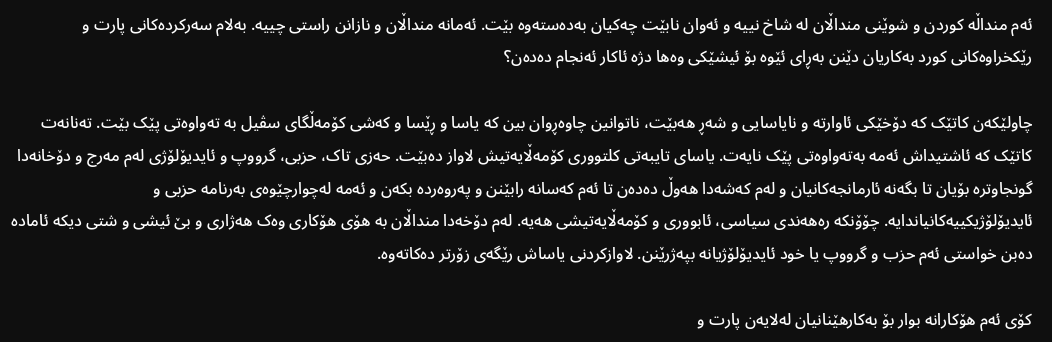ئەم منداڵە کوردن و شوێنی منداڵان لە شاخ نییە و ئەوان نابێت چەکیان بەدەستەوە بێت. ئەمانە منداڵان و نازانن راستی چییە. بەلام سەرکردەکانی پارت و رێکخراوەکانی کورد بەکاریان دێنن بەڕای ئێوە بۆ ئیشێکی وەها دژە ئاکار ئەنجام دەدەن؟

چاولێکەن کاتێک کە دۆخێکی ئاوارتە و نایاسایی و شەڕ هەبێت، ناتوانین چاوەڕوان بین کە یاسا و ڕێسا و کەشی کۆمەڵگای سڤیل بە تەواوەتی پێک بێت. تەنانەت کاتێک کە ئاشتیداش ئەمە بەتەواوەتی پێک نایەت. یاسای تایبەتی کلتووری کۆمەڵایەتیش لاواز دەبێت. حەزی تاک، حزبی، گرووپ و ئایدیۆلۆژی لەم مەرج و دۆخانەدا گونجاوترە بۆیان تا بگەنە ئارمانجەکانیان و لەم کەشەدا هەوڵ دەدەن تا ئەم کەسانە رابێنن و پەروەردە بکەن و ئەمە لەچوارچێوەی بەرنامە حزبی و ئایدیۆلۆژیکییەکانیاندایە. چۆۆنکە رەهەندی سیاسی، ئابووری و کۆمەڵایەتیشی هەیە. لەم دۆخەدا منداڵان بە هۆی هۆکاری وەک هەژاری و بێ ئیشی و شتی دیکە ئامادە دەبن خواستی ئەم حزب و گرووپ یا خود ئایدیۆلۆژیانە بپەژرێنن. لاوازکردنی یاساش رێگەی زۆرتر دەکاتەوە.

کۆی ئەم هۆکارانە بوار بۆ بەکارهێنانیان لەلایەن پارت و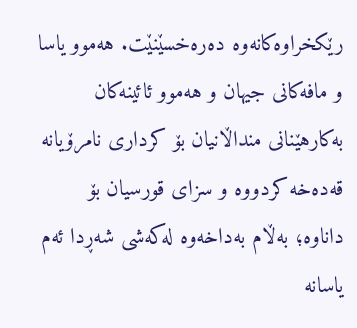رێکخراوەکانەوە دەرەخسێنێت. هەموو یاسا و مافەکانی جیهان و هەموو ئائینەکان بەکارهێنانی منداڵانیان بۆ کرداری نامرۆیانە قەدەخە کردووە و سزای قورسیان بۆ داناوە؛ بەڵام بەداخەوە لەکەشی شەڕدا ئەم یاسانە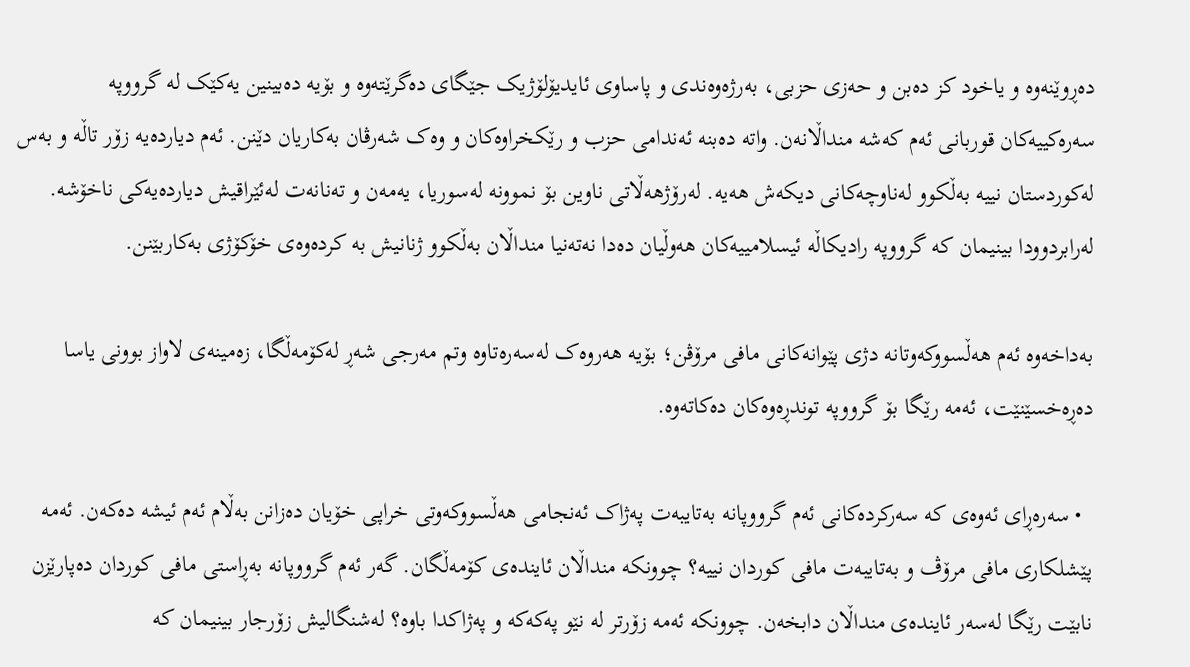دەڕوێنەوە و یاخود کز دەبن و حەزی حزبی، بەرژەوەندی و پاساوی ئایدیۆلۆژیک جێگای دەگرێتەوە و بۆیە دەبینین یەکێک لە گرووپە سەرەکییەکان قوربانی ئەم کەشە منداڵانەن. واتە دەبنە ئەندامی حزب و رێکخراوەکان و وەک شەرڤان بەکاریان دێنن. ئەم دیاردەیە زۆر تاڵە و بەس لەکوردستان نییە بەڵکوو لەناوچەکانی دیکەش هەیە. لەرۆژهەڵاتی ناوین بۆ نموونە لەسوریا، یەمەن و تەنانەت لەئێراقیش دیاردەیەکی ناخۆشە. لەرابردوودا بینیمان کە گرووپە رادیکاڵە ئیسلامییەکان هەوڵیان دەدا نەتەنیا منداڵان بەڵکوو ژنانیش بە کردەوەی خۆکۆژی بەکاربێنن.

بەداخەوە ئەم هەڵسووکەوتانە دژی پێوانەکانی مافی مرۆڤن؛ بۆیە هەروەک لەسەرەتاوە وتم مەرجی شەڕ لەکۆمەڵگا، زەمینەی لاواز بوونی یاسا دەڕەخسێنێت، ئەمە رێگا بۆ گرووپە توندڕەوەکان دەکاتەوە.

  • سەرەڕای ئەوەی کە سەرکردەکانی ئەم گرووپانە بەتایبەت پەژاک ئەنجامی هەڵسووکەوتی خراپی خۆیان دەزانن بەڵام ئەم ئیشە دەکەن. ئەمە پێشلکاری مافی مرۆڤ و بەتایبەت مافی کوردان نییە؟ چوونکە منداڵان ئایندەی کۆمەڵگان. گەر ئەم گرووپانە بەڕاستی مافی کوردان دەپارێزن نابێت رێگا لەسەر ئایندەی منداڵان دابخەن. چوونکە ئەمە زۆرتر لە نێو پەکەکە و پەژاکدا باوە؟ لەشنگالیش زۆرجار بینیمان کە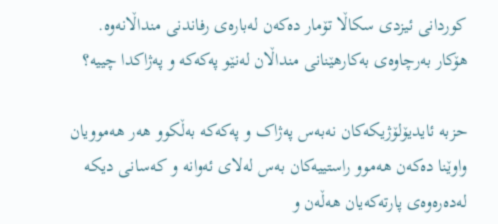کوردانی ئیزدی سكاڵا تۆمار دەکەن لەبارەی رفاندنی منداڵانەوە. هۆکار بەرچاوەی بەکارهێنانی منداڵان لەنێو پەکەکە و پەژاکدا چییە؟

حزبە ئایدیۆلۆژیکەکان نەبەس پەژاک و پەکەکە بەڵکوو هەر هەموویان واوێنا دەکەن هەموو راستییەکان بەس لەلای ئەوانە و کەسانی دیکە لەدەرەوەی پارتەکەیان هەڵەن و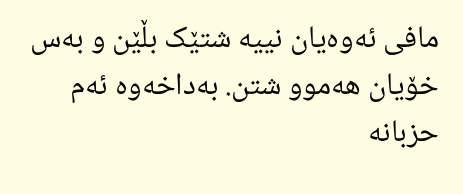مافی ئەوەیان نییە شتێک بڵێن و بەس خۆیان هەموو شتن. بەداخەوە ئەم حزبانە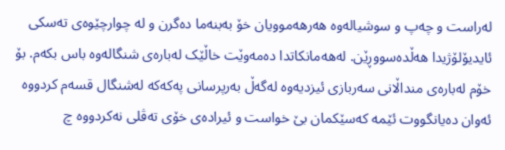لەراست و چەپ و سوشیالەوە هەرهەموویان خۆ بەبنەما دەگرن و لە چوارچێوەی تەسکی ئایدیۆلۆژیدا هەڵدەسووڕێن. لەهەمانکاتدا دەمەوێت خاڵێک لەبارەی شنگالەوە باس بکەم. بۆ خۆم لەبارەی منداڵانی سەربازی ئیزدیەوە لەگەڵ بەرپرسانی پەکەکە لەشنگال قسەم کردووە ئەوان دەیانگووت ئێمە کەسێکمان بێ خواست و ئیرادەی خۆی تەڤلی نەکردووە چ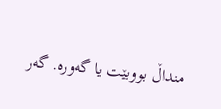منداڵ بووبێت یا گەورە. گەر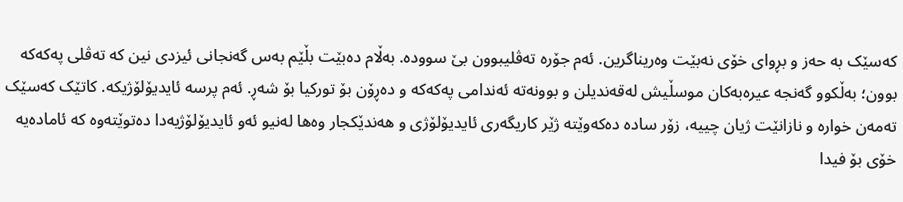کەسێک بە حەز و بڕوای خۆی نەبێت وەریناگرین. ئەم جۆرە تەڤلیبوون بێ سوودە. بەڵام دەبێت بڵێم بەس گەنجانی ئیزدی نین کە تەڤلی پەکەکە بوون؛ بەڵکوو گەنجە عيرەبەکان موسڵیش لەقەندیلن و بوونەتە ئەندامی پەکەکە و دەڕۆن بۆ تورکیا بۆ شەڕ. ئەم پرسە ئایدیۆلۆژیکە. کاتێک کەسێک تەمەن خوارە و نازانێت ژیان چییە، زۆر سادە دەکەوێتە ژێر کاریگەری ئایدیۆلۆژی و هەندێکجار وەها لەنیو ئەو ئایدیۆلۆژیەدا دەتوێتەوە کە ئامادەیە خۆی بۆ فیدا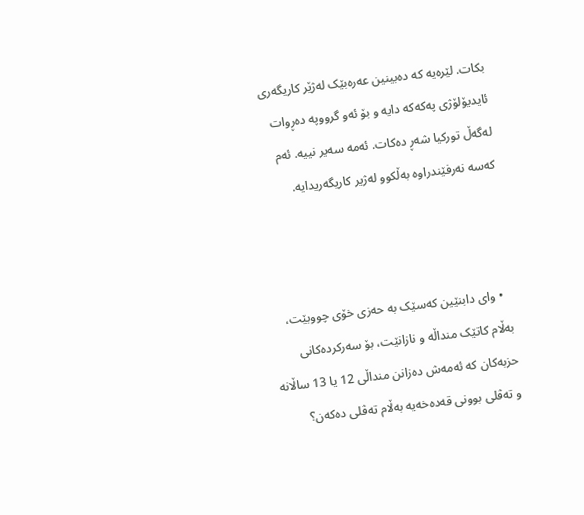بکات. لێرەیە کە دەبینین عەرەبێک لەژێر کاریگەری ئایدیۆلۆژی پەکەکە دایە و بۆ ئەو گرووپە دەڕوات لەگەڵ تورکیا شەڕ دەکات. ئەمە سەیر نییە. ئەم کەسە نەرفێندراوە بەڵکوو لەژیر کاریگەریدایە.



  • وای دابنێین کەسێک بە حەزی خۆی چووبێت، بەڵام کاتێک منداڵە و نازانێت، بۆ سەرکردەکانی حزبەکان کە ئەمەش دەزانن منداڵی 12 یا 13 ساڵانە و تەڤلی بوونی قەدەخەیە بەڵام تەڤلی دەکەن؟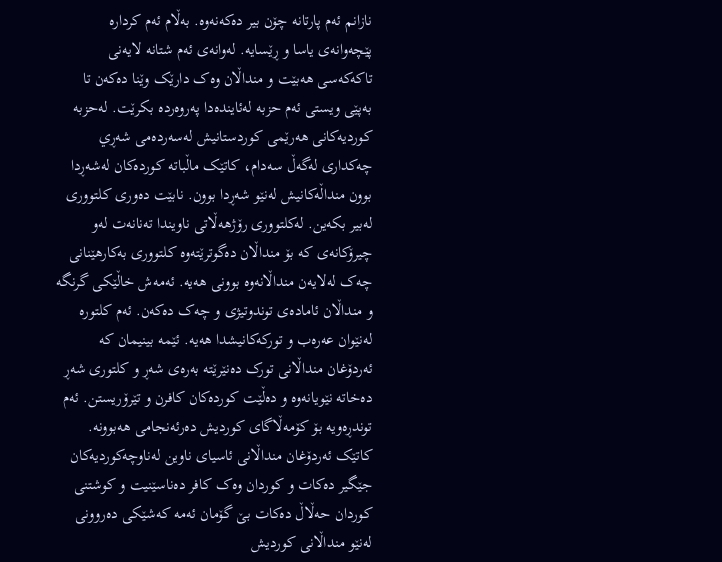نازانم ئەم پارتانە چۆن بیر دەکەنەوە. بەڵام ئەم کردارە پێچەوانەی یاسا و ڕێسایە. لەوانەی ئەم شتانە لایەنی تاکەکەسی هەبێت و منداڵان وەک دارێک وێنا دەکەن تا بەپێی ویستی ئەم حزبە لەئایندەدا پەروەردە بکرێت. لەحزبە کوردیەکانی هەرێمی کوردستانیش لەسەردەمی شەڕي چەکداری لەگەڵ سەدام، کاتێک ماڵباتە کوردەکان لەشەڕدا بوون منداڵەکانیش لەنێو شەڕدا بوون. نابێت دەوری کلتووری لەبیر بکەین. لەکلتووری رۆژهەڵاتی ناویندا تەنانەت لەو چیرۆکانەی کە بۆ منداڵان دەگوترێتەوە کلتووری بەکارهێنانی چەک لەلایەن منداڵانەوە بوونی هەیە. ئەمەش خاڵێکی گرنگە و منداڵان ئامادەی توندوتیژی و چەک دەکەن. ئەم کلتورە لەنێوان عەرەب و تورکەکانیشدا هەیە. ئێمە بینیمان کە ئەردۆغان منداڵانی تورک دەنێرێتە بەرەی شەڕ و کلتوری شەڕ دەخاتە نێویانەوە و دەڵێت کوردەکان کافرن و تێرۆریستن. ئەم توندڕەویە بۆ کۆمەڵاگای کوردیش دەرئەنجامی هەبوونە. کاتێک ئەردۆغان منداڵانی ئاسیای ناوین لەناوچەکوردیەکان جێگیر دەکات و کوردان وەک کافر دەناسێنیت و کوشتنی کوردان حەڵاڵ دەکات بێ گۆمان ئەمە کەشێکی دەروونی لەنێو منداڵانی کوردیش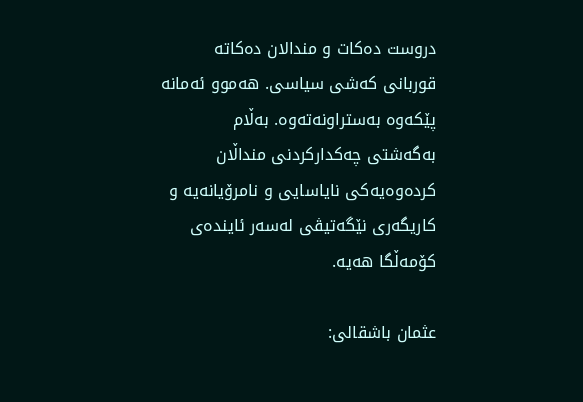دروست دەکات و مندالان دەکاتە قوربانی کەشی سیاسی. هەموو ئەمانە پێکەوە بەستراونەتەوە. بەڵام بەگەشتی چەکدارکردنی منداڵان کردەوەیەکی نایاسایی و نامرۆیانەیە و کاریگەری نێگەتیڤی لەسەر ئایندەی کۆمەڵگا هەیە.

عثمان باشقالی: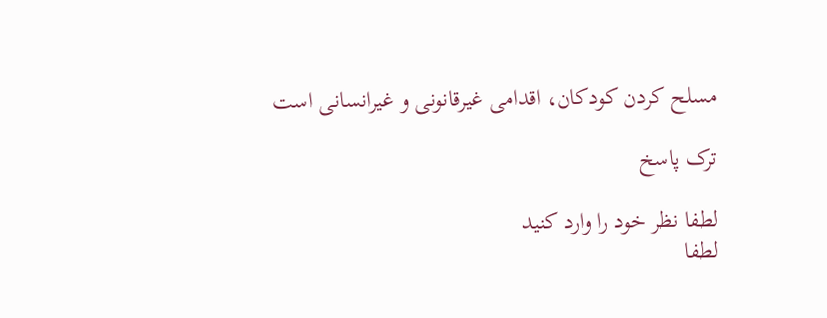مسلح کردن کودکان، اقدامی ‌غیرقانونی و غیرانسانی است

ترک پاسخ

لطفا نظر خود را وارد کنید
لطفا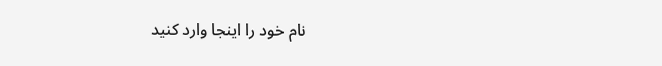نام خود را اینجا وارد کنید